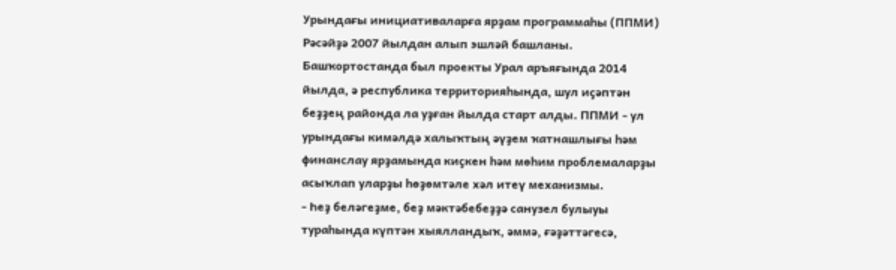Урындағы инициативаларға ярҙам программаһы (ППМИ) Рәсәйҙә 2007 йылдан алып эшләй башланы. Башҡортостанда был проекты Урал аръяғында 2014 йылда, ә республика территорияһында, шул иҫәптән беҙҙең районда ла уҙған йылда старт алды. ППМИ - ул урындағы кимәлдә халыҡтың әүҙем ҡатнашлығы һәм финанслау ярҙамында киҫкен һәм мөһим проблемаларҙы асыҡлап уларҙы һөҙөмтәле хәл итеү механизмы.
- Һеҙ беләгеҙме, беҙ мәктәбебеҙҙә санузел булыуы тураһында күптән хыялландыҡ, әммә, ғәҙәттәгесә,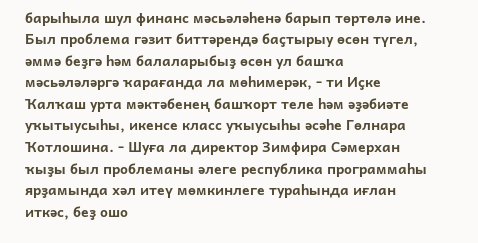барыһыла шул финанс мәсьәләһенә барып төртөлә ине. Был проблема гәзит биттәрендә баҫтырыу өсөн түгел, әммә беҙгә һәм балаларыбыҙ өсөн ул башҡа мәсьәләләргә ҡарағанда ла мөһимерәк, - ти Иҫке Ҡалҡаш урта мәктәбенең башҡорт теле һәм әҙәбиәте уҡытыусыһы, икенсе класс уҡыусыһы әсәһе Гөлнара Ҡотлошина. - Шуға ла директор Зимфира Сәмерхан ҡыҙы был проблеманы әлеге республика программаһы ярҙамында хәл итеү мөмкинлеге тураһында иғлан иткәс, беҙ ошо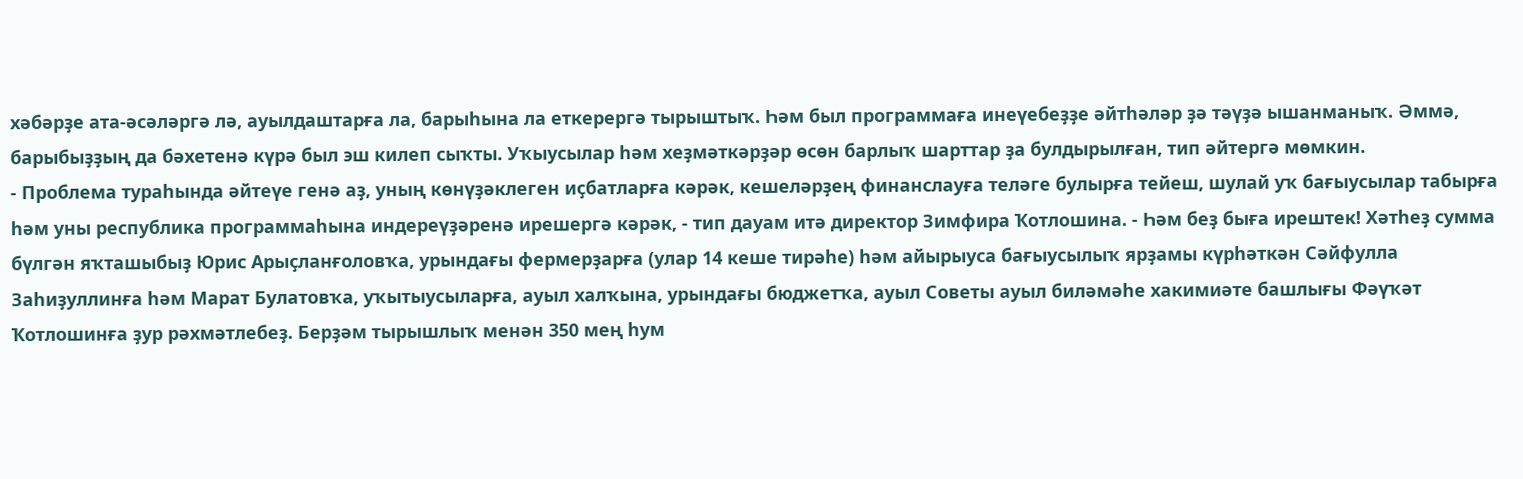хәбәрҙе ата-әсәләргә лә, ауылдаштарға ла, барыһына ла еткерергә тырыштыҡ. Һәм был программаға инеүебеҙҙе әйтһәләр ҙә тәүҙә ышанманыҡ. Әммә, барыбыҙҙың да бәхетенә күрә был эш килеп сыҡты. Уҡыусылар һәм хеҙмәткәрҙәр өсөн барлыҡ шарттар ҙа булдырылған, тип әйтергә мөмкин.
- Проблема тураһында әйтеүе генә аҙ, уның көнүҙәклеген иҫбатларға кәрәк, кешеләрҙең финанслауға теләге булырға тейеш, шулай уҡ бағыусылар табырға һәм уны республика программаһына индереүҙәренә ирешергә кәрәк, - тип дауам итә директор Зимфира Ҡотлошина. - Һәм беҙ быға ирештек! Хәтһеҙ сумма бүлгән яҡташыбыҙ Юрис Арыҫланғоловҡа, урындағы фермерҙарға (улар 14 кеше тирәһе) һәм айырыуса бағыусылыҡ ярҙамы күрһәткән Сәйфулла Заһиҙуллинға һәм Марат Булатовҡа, уҡытыусыларға, ауыл халҡына, урындағы бюджетҡа, ауыл Советы ауыл биләмәһе хакимиәте башлығы Фәүҡәт Ҡотлошинға ҙур рәхмәтлебеҙ. Берҙәм тырышлыҡ менән 350 мең һум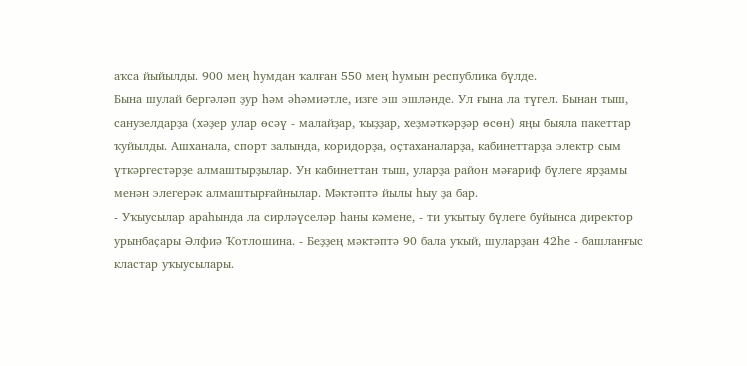аҡса йыйылды. 900 мең һумдан ҡалған 550 мең һумын республика бүлде.
Бына шулай бергәләп ҙур һәм әһәмиәтле, изге эш эшләнде. Ул ғына ла түгел. Бынан тыш, санузелдарҙа (хәҙер улар өсәү - малайҙар, ҡыҙҙар, хеҙмәткәрҙәр өсөн) яңы быяла пакеттар ҡуйылды. Ашханала, спорт залында, коридорҙа, оҫтаханаларҙа, кабинеттарҙа электр сым үткәргестәрҙе алмаштырҙылар. Ун кабинеттан тыш, уларҙа район мәғариф бүлеге ярҙамы менән элегерәк алмаштырғайнылар. Мәктәптә йылы һыу ҙа бар.
- Уҡыусылар араһында ла сирләүселәр һаны кәмене, - ти уҡытыу бүлеге буйынса директор урынбаҫары Әлфиә Ҡотлошина. - Беҙҙең мәктәптә 90 бала уҡый, шуларҙан 42һе - башланғыс кластар уҡыусылары.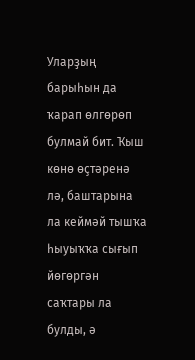Уларҙың барыһын да ҡарап өлгөрөп булмай бит. Ҡыш көнө өҫтәренә лә, баштарына ла кеймәй тышҡа һыуыҡҡа сығып йөгөргән саҡтары ла булды, ә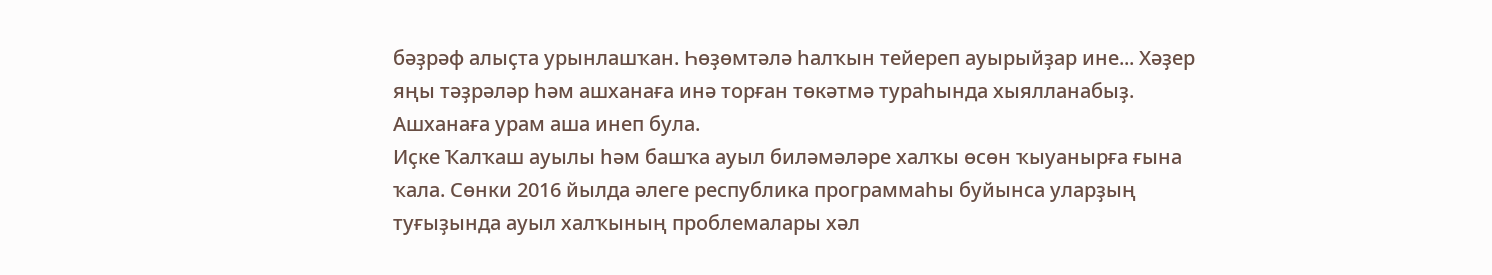бәҙрәф алыҫта урынлашҡан. Һөҙөмтәлә һалҡын тейереп ауырыйҙар ине... Хәҙер яңы тәҙрәләр һәм ашханаға инә торған төкәтмә тураһында хыялланабыҙ. Ашханаға урам аша инеп була.
Иҫке Ҡалҡаш ауылы һәм башҡа ауыл биләмәләре халҡы өсөн ҡыуанырға ғына ҡала. Сөнки 2016 йылда әлеге республика программаһы буйынса уларҙың туғыҙында ауыл халҡының проблемалары хәл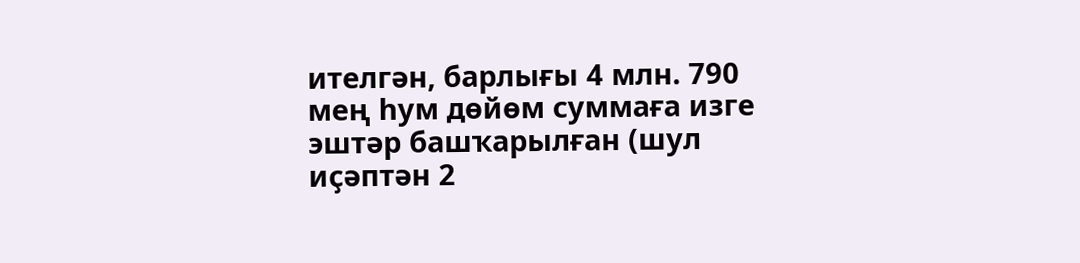ителгән, барлығы 4 млн. 790 мең һум дөйөм суммаға изге эштәр башҡарылған (шул иҫәптән 2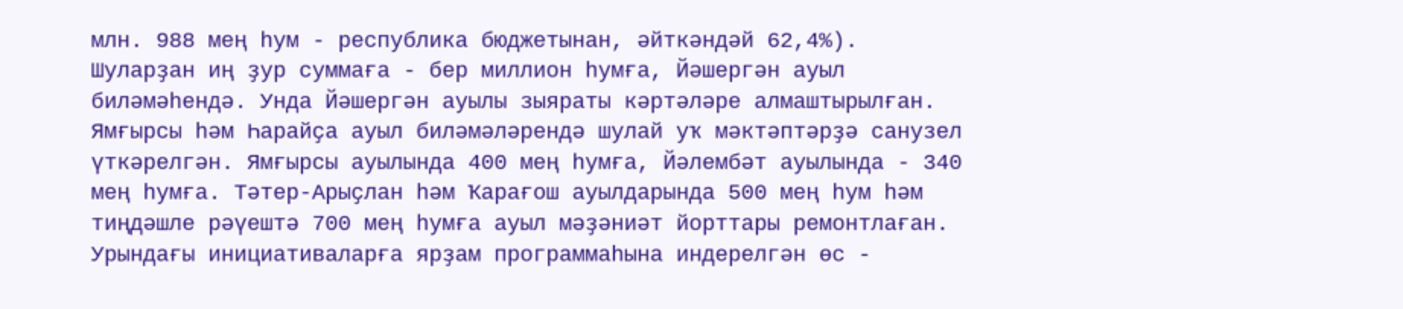млн. 988 мең һум - республика бюджетынан, әйткәндәй 62,4%). Шуларҙан иң ҙур суммаға - бер миллион һумға, Йәшергән ауыл биләмәһендә. Унда Йәшергән ауылы зыяраты кәртәләре алмаштырылған. Ямғырсы һәм Һарайҫа ауыл биләмәләрендә шулай уҡ мәктәптәрҙә санузел үткәрелгән. Ямғырсы ауылында 400 мең һумға, Йәлембәт ауылында - 340 мең һумға. Тәтер-Арыҫлан һәм Ҡарағош ауылдарында 500 мең һум һәм тиңдәшле рәүештә 700 мең һумға ауыл мәҙәниәт йорттары ремонтлаған. Урындағы инициативаларға ярҙам программаһына индерелгән өс -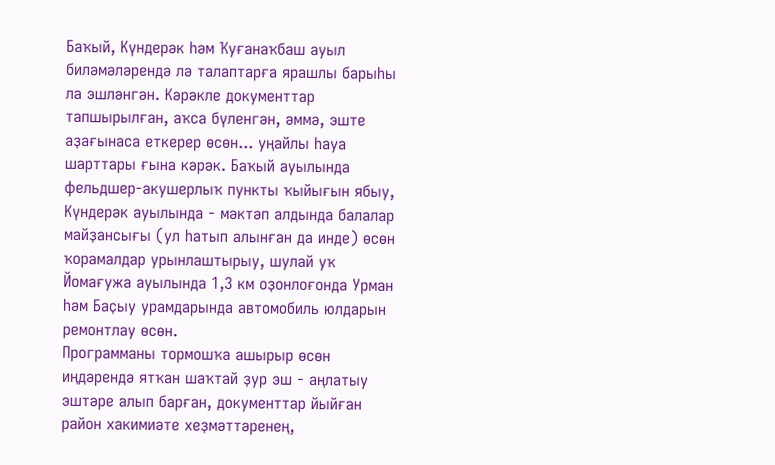Баҡый, Күндерәк һәм Ҡуғанаҡбаш ауыл биләмәләрендә лә талаптарға ярашлы барыһы ла эшләнгән. Кәрәкле документтар тапшырылған, аҡса бүленгән, әммә, эште аҙағынаса еткерер өсөн... уңайлы һауа шарттары ғына кәрәк. Баҡый ауылында фельдшер-акушерлыҡ пункты ҡыйығын ябыу, Күндерәк ауылында - мәктәп алдында балалар майҙансығы (ул һатып алынған да инде) өсөн ҡорамалдар урынлаштырыу, шулай уҡ Йомағужа ауылында 1,3 км оҙонлоғонда Урман һәм Баҫыу урамдарында автомобиль юлдарын ремонтлау өсөн.
Программаны тормошҡа ашырыр өсөн иңдәрендә ятҡан шаҡтай ҙур эш - аңлатыу эштәре алып барған, документтар йыйған район хакимиәте хеҙмәттәренең,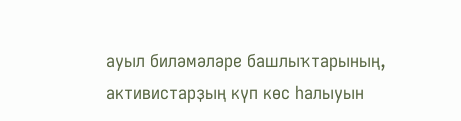ауыл биләмәләре башлыҡтарының, активистарҙың күп көс һалыуын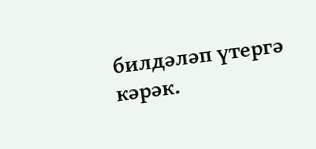билдәләп үтергә кәрәк.